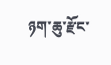ཉག་ཆུ་རྫོང་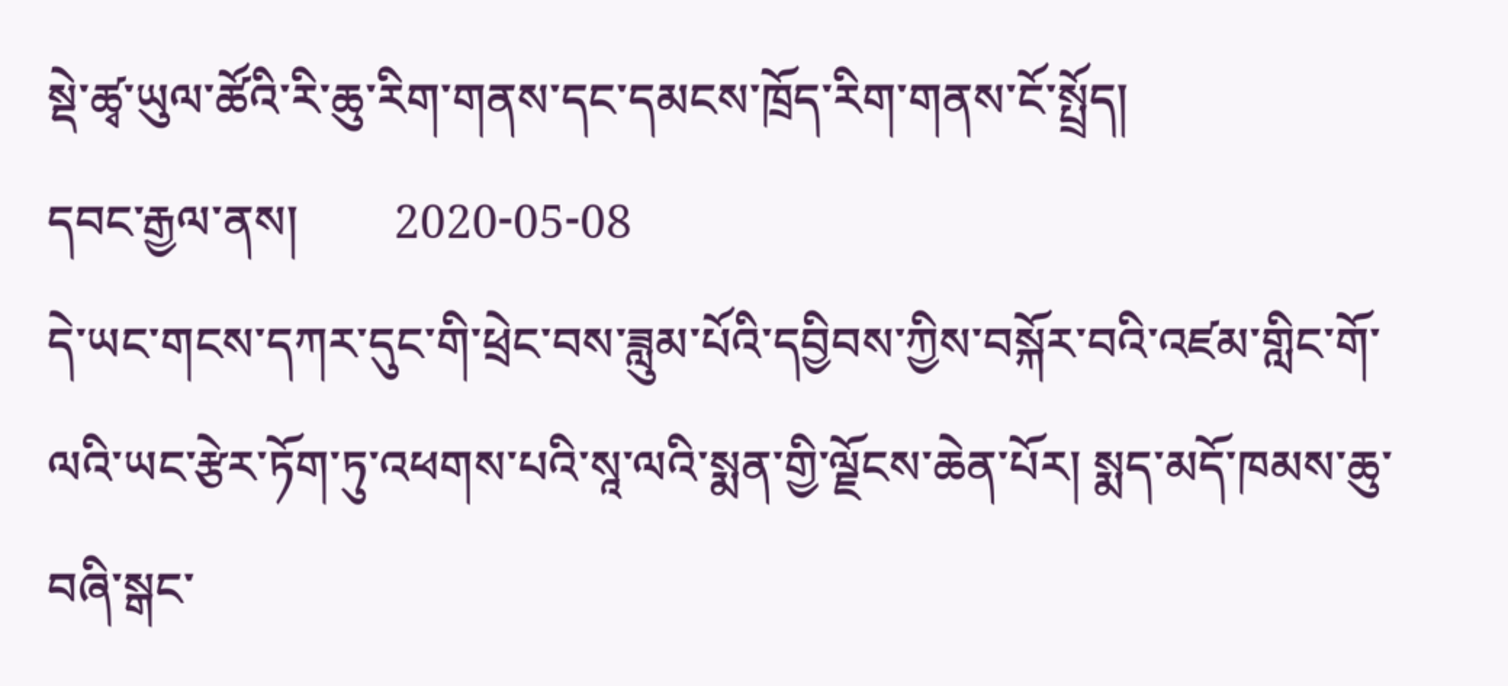སྡེ་ཚྭ་ཡུལ་ཚོའི་རི་ཆུ་རིག་གནས་དང་དམངས་ཁྲོད་རིག་གནས་ངོ་སྤྲོད།
དབང་རྒྱལ་ནས།        2020-05-08
དེ་ཡང་གངས་དཀར་དུང་གི་ཕྲེང་བས་ཟླུམ་པོའི་དབྱིབས་ཀྱིས་བསྐོར་བའི་འཛམ་གླིང་གོ་ལའི་ཡང་རྩེར་ཏོག་ཏུ་འཕགས་པའི་སཱ་ལའི་སྨན་གྱི་ལྗོངས་ཆེན་པོར། སྨད་མདོ་ཁམས་ཆུ་བཞི་སྒང་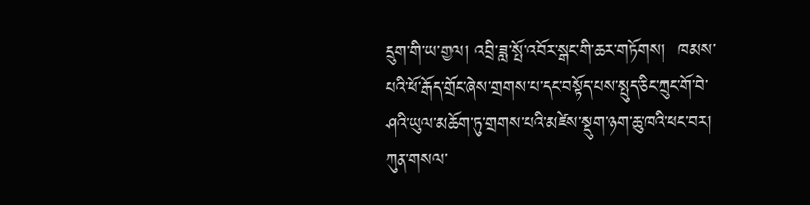དྲུག་གི་ཡ་གྱལ། འབྲི་ཟླ་སྤོ་འབོར་སྒང་གི་ཆར་གཏོགས།  ཁམས་པའི་ཕོ་རྒོད་གྲོང་ཞེས་གྲགས་པ་དང་བསྟོད་པས་སྤུད་ཅིང་ཀྲུང་གོ་བེ་ཤའི་ཡུལ་མཆོག་ཏུ་གྲགས་པའི་མཛེས་སྡུག་ཉག་ཆུ་ཁའི་ཕང་བར། ཀུན་གསལ་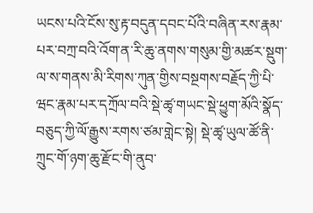ཡངས་པའི་ངོས་སུ་རྟ་བདུན་དབང་པོའི་བཞིན་རས་རྣམ་པར་བཀྲ་བའི་འོག་ན་རི་ཆུ་ནགས་གསུམ་གྱི་མཚར་སྡུག་ལ་ས་གནས་མི་རིགས་ཀུན་གྱིས་བསྔགས་བརྗོད་ཀྱི་པི་ཝང་རྣམ་པར་དཀྲོལ་བའི་སྡེ་ཚྭ་གཡང་སྡེ་ཕྱུག་མོའི་སྣོད་བཅུད་ཀྱི་ལོ་རྒྱུས་རགས་ཙམ་གླེང་སྟེ། སྡེ་ཚྭ་ཡུལ་ཚོ་ནི་ཀྲུང་གོ་ཉག་ཆུ་རྫོང་གི་ནུབ་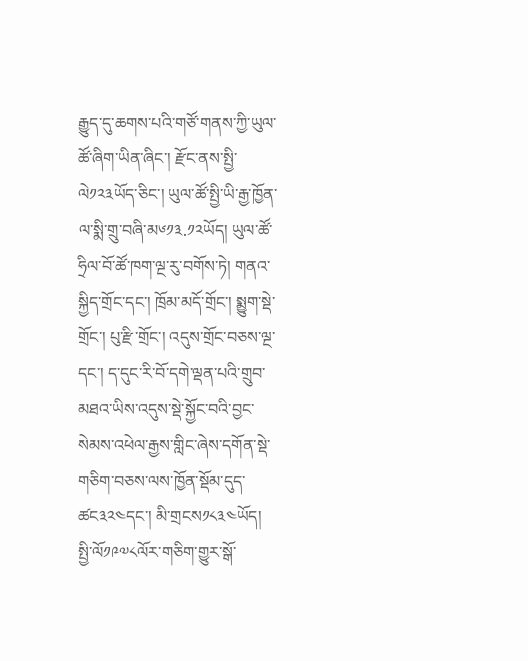རྒྱུད་དུ་ཆགས་པའི་གཙོ་གནས་ཀྱི་ཡུལ་ཚོ་ཞིག་ཡིན་ཞིང་། རྫོང་ནས་སྤྱི་ལེ༡༢༣ཡོད་ཅིང་། ཡུལ་ཚོ་སྤྱི་ཡི་རྒྱ་ཁྱོན་ལ་སྨི་གྲུ་བཞི་མ༦༡༣.༡༢ཡོད། ཡུལ་ཚོ་ཧྲིལ་བོ་ཚོ་ཁག་ལྔ་རུ་བགོས་ཏེ། གནའ་སྐྱིད་གྲོང་དང་། ཁྲོམ་མདོ་གྲོང་། སྨྱུག་སྡེ་གྲོང་། པུ་རྫི་གྲོང་། འདུས་གྲོང་བཅས་ལྔ་དང་། ད་དུང་རི་བོ་དགེ་ལྡན་པའི་གྲུབ་མཐའ་ཡིས་འདུས་སྡེ་སྐྱོང་བའི་བྱང་སེམས་འཕེལ་རྒྱས་གླིང་ཞེས་དགོན་སྡེ་གཅིག་བཅས་ལས་ཁྱོན་སྡོམ་དུད་ཚང༣༢༤དང་། མི་གྲངས༡༨༣༤ཡོད།
སྤྱི་ལོ༡༩༧༨ལོར་གཅིག་གྱུར་སྒོ་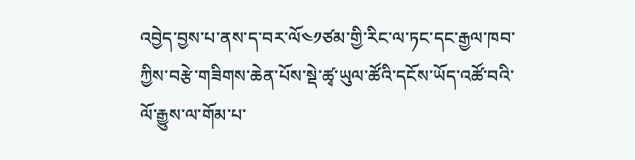འབྱེད་བྱས་པ་ནས་ད་བར་ལོ༤༡ཙམ་གྱི་རིང་ལ་ཏང་དང་རྒྱལ་ཁབ་ཀྱིས་བརྩེ་གཟིགས་ཆེན་པོས་སྡེ་ཚྭ་ཡུལ་ཚོའི་དངོས་ཡོད་འཚོ་བའི་ལོ་རྒྱུས་ལ་གོམ་པ་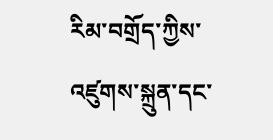རིམ་བགྲོད་ཀྱིས་འཛུགས་སྐྲུན་དང་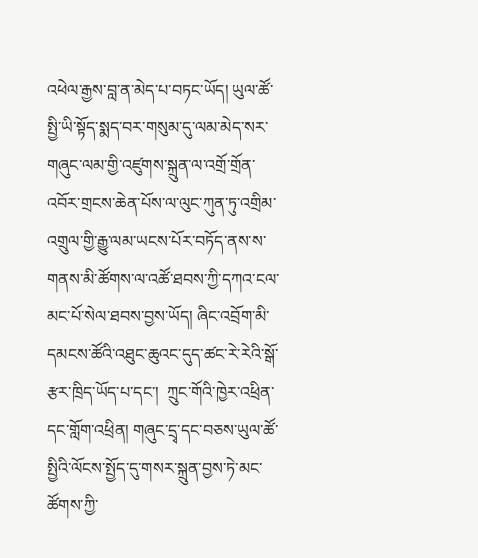འཕེལ་རྒྱས་བླ་ན་མེད་པ་བཏང་ཡོད། ཡུལ་ཚོ་སྤྱི་ཡི་སྟོད་སྨད་བར་གསུམ་དུ་ལམ་མེད་སར་གཞུང་ལམ་གྱི་འཛུགས་སྐྲུན་ལ་འགྲོ་གྲོན་འབོར་གྲངས་ཆེན་པོས་ལ་ལུང་ཀུན་ཏུ་འགྲིམ་འགྲུལ་གྱི་རྒྱུ་ལམ་ཡངས་པོར་བཏོད་ནས་ས་གནས་མི་ཚོགས་ལ་འཚོ་ཐབས་ཀྱི་དཀའ་ངལ་མང་པོ་སེལ་ཐབས་བྱས་ཡོད། ཞིང་འབྲོག་མི་དམངས་ཚོའི་འཐུང་ཆུའང་དུད་ཚང་རེ་རེའི་སྒོ་རྩར་ཁྲིད་ཡོད་པ་དང་།  ཀྲུང་གོའི་ཁྱེར་འཕྲིན་དང་གློག་འཕྲིན། གཞུང་དྲྭ་དང་བཅས་ཡུལ་ཚོ་སྤྱིའི་ལོངས་སྤྱོད་དུ་གསར་སྐྲུན་བྱས་ཏེ་མང་ཚོགས་ཀྱི་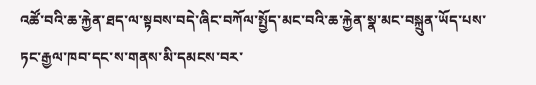འཚོ་བའི་ཆ་རྐྱེན་ཐད་ལ་སྟབས་བདེ་ཞིང་བཀོལ་སྤྱོད་མང་བའི་ཆ་རྐྱེན་སྣ་མང་བསྐྲུན་ཡོད་པས་ཏང་རྒྱལ་ཁབ་དང་ས་གནས་མི་དམངས་བར་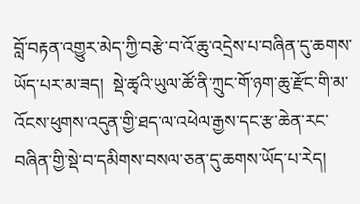བློ་བརྟན་འགྱུར་མེད་ཀྱི་བརྩེ་བ་འོ་ཆུ་འདྲེས་པ་བཞིན་དུ་ཆགས་ཡོད་པར་མ་ཟད།  སྡེ་ཚྭའི་ཡུལ་ཚོ་ནི་ཀྲུང་གོ་ཉག་ཆུ་རྫོང་གི་མ་འོངས་ཕུགས་འདུན་གྱི་ཐད་ལ་འཕེལ་རྒྱས་དང་རྩ་ཆེན་རང་བཞིན་གྱི་སྡེ་བ་དམིགས་བསལ་ཅན་དུ་ཆགས་ཡོད་པ་རེད།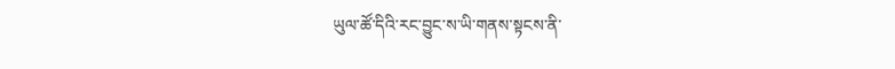ཡུལ་ཚོ་དིའི་རང་བྱུང་ས་ཡི་གནས་སྟངས་ནི་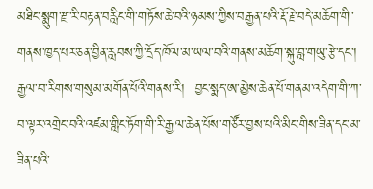མཐིང་སྨུག་རྫ་རི་བརྟན་བརླིང་གི་གཏོས་ཆེ་བའི་ཉམས་ཀྱིས་བརྒྱན་པའི་རྡོ་རྗེ་བདེ་མཆོག་གི་གནས་ཁྱད་པར་ཅན་བྱིན་རླབས་ཀྱི་དྲོད་ཁོལ་མ་ཡལ་བའི་གནས་མཆོག་སྐུ་བླ་གཡུ་རྩེ་དང་། རྒྱལ་བ་རིགས་གསུམ་མགོན་པོའི་གནས་རི།  བྱང་སྨད་ཨ་མྱེས་ཆེན་པོ་གནམ་འདེག་གི་ཀ་བ་ལྟར་འགྲེང་བའི་འཛམ་གླིང་ཏོག་གི་རི་རྒྱལ་ཆེན་པོས་གཙོར་བྱས་པའི་མིང་གིས་ཟིན་དང་མ་ཟིན་པའི་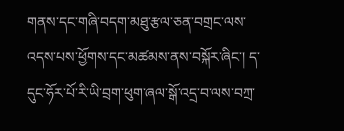གནས་དང་གཞི་བདག་མཐུ་རྩལ་ཅན་བགྲང་ལས་འདས་པས་ཕྱོགས་དང་མཚམས་ནས་བསྐོར་ཞིང་། ད་དུང་ཧོར་པོ་རི་ཡི་བྲག་ཕུག་ཞལ་སྒོ་འདྲ་བ་ལས་བཀྲ་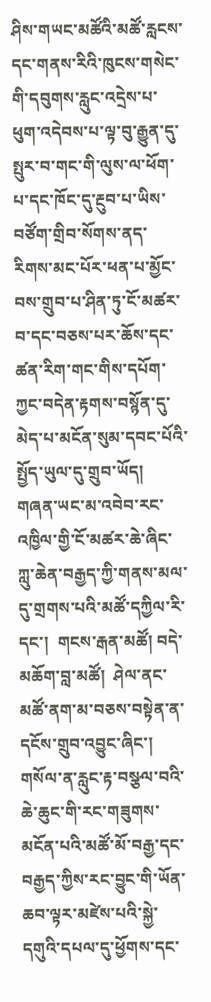ཤིས་གཡང་མཚོའི་མཚོ་རླངས་དང་གནས་རིའི་ཁུངས་གསེང་གི་དབུགས་རླུང་འདྲེས་པ་ཕུག་འདེབས་པ་ལྟ་བུ་རྒྱུན་དུ་སྤུར་བ་གང་གི་ལུས་ལ་ཕོག་པ་དང་ཁོང་དུ་རྔུབ་པ་ཡིས་བཙོག་གྲིབ་སོགས་ནད་རིགས་མང་པོར་ཕན་པ་མྱོང་བས་གྲུབ་པ་ཤིན་ཏུ་ངོ་མཚར་བ་དང་བཅས་པར་ཆོས་དང་ཚན་རིག་གང་གིས་དཔོག་ཀྱང་བདེན་རྟགས་བསྙོན་དུ་མེད་པ་མངོན་སུམ་དབང་པོའི་སྤྱོད་ཡུལ་དུ་གྲུབ་ཡོད།  གཞན་ཡང་མ་འབེབ་རང་འཁྱིལ་གྱི་ངོ་མཚར་ཆེ་ཞིང་ཀླུ་ཆེན་བརྒྱད་ཀྱི་གནས་མལ་དུ་གྲགས་པའི་མཚོ་དཀྱིལ་རི་དང་།  གངས་རྒན་མཚོ། བདེ་མཆོག་བླ་མཚོ།  ཤེལ་ནང་མཚོ་ནག་མ་བཅས་བསྟེན་ན་དངོས་གྲུབ་འབྱུང་ཞིང་། གསོལ་ན་རླུང་རྟ་བསྩལ་བའི་ཆེ་ཆུང་གི་རང་གཟུགས་མངོན་པའི་མཚོ་མོ་བརྒྱ་དང་བརྒྱད་ཀྱིས་རང་བྱུང་གི་ཡོན་ཆབ་ལྟར་མཛེས་པའི་སྐྱེ་དགུའི་དཔལ་དུ་ཕྱོགས་དང་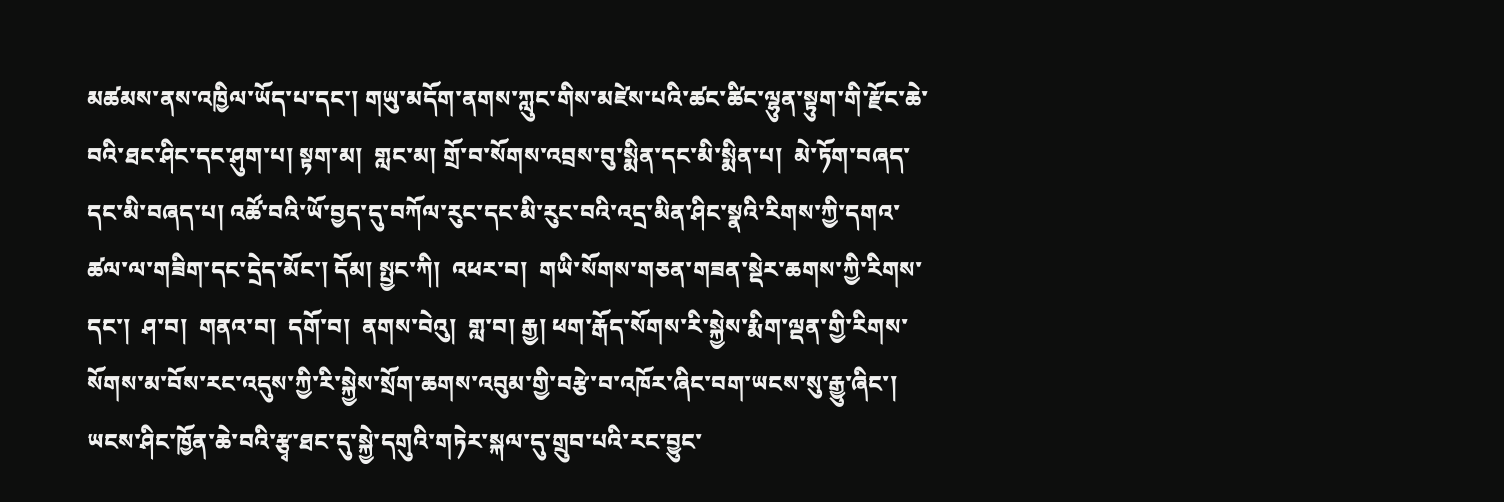མཚམས་ནས་འཁྱིལ་ཡོད་པ་དང་། གཡུ་མདོག་ནགས་ཀླུང་གིས་མཛེས་པའི་ཚང་ཚིང་ལྷུན་སྟུག་གི་རྫོང་ཆེ་བའི་ཐང་ཤིང་དང་ཤུག་པ། སྟག་མ།  གླང་མ། གྲོ་བ་སོགས་འབྲས་བུ་སྨིན་དང་མི་སྨིན་པ།  མེ་ཏོག་བཞད་དང་མི་བཞད་པ། འཚོ་བའི་ཡོ་བྱད་དུ་བཀོལ་རུང་དང་མི་རུང་བའི་འདྲ་མིན་ཤིང་སྣའི་རིགས་ཀྱི་དགའ་ཚལ་ལ་གཟིག་དང་དྲེད་མོང་། དོམ། སྤྱང་ཀི།  འཕར་བ།  གཡི་སོགས་གཅན་གཟན་སྡེར་ཆགས་ཀྱི་རིགས་དང་།  ཤ་བ།  གནའ་བ།  དགོ་བ།  ནགས་བེའུ།  གླ་བ། རྒྱ། ཕག་རྒོད་སོགས་རི་སྐྱེས་རྨིག་ལྡན་གྱི་རིགས་སོགས་མ་བོས་རང་འདུས་ཀྱི་རི་སྐྱེས་སྲོག་ཆགས་འབུམ་གྱི་བརྩེ་བ་འཁོར་ཞིང་བག་ཡངས་སུ་རྒྱུ་ཞིང་། ཡངས་ཤིང་ཁྱོན་ཆེ་བའི་རྩྭ་ཐང་དུ་སྐྱེ་དགུའི་གཏེར་སྐལ་དུ་གྲུབ་པའི་རང་བྱུང་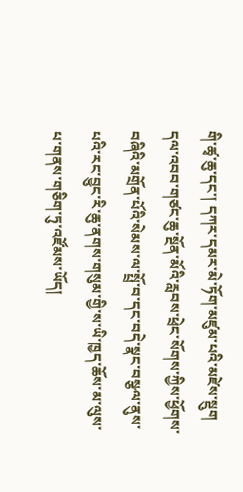གི་ཚྭ་ཆུ་དང་། དཀར་དམར་མེ་ཏོག་མཛུམ་པའི་མཛེས་སྡུག དལ་འབབ་གཙང་ཆུ་སྔོན་མོའི་རླབས་ཕྲེང་སོགས་ཀྱིས་ཕྱོགས་བཞིའི་མགྲོན་པོའི་སེམས་ལ་སྤྲོ་བ་དང་བདེ་སྣང་བསྩལ་ནུས་པའི་རང་བྱུང་རི་ཆུ་ནགས་གསུམ་གྱི་ས་ཡི་ཁྱད་ཆོས་མ་ལུས་པ་གནས་གཅིག་ཏུ་འཛོམས་ཡོད།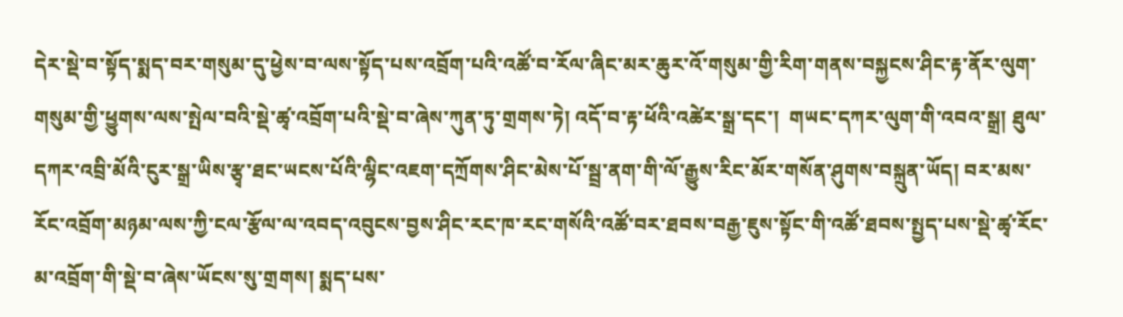དེར་སྡེ་བ་སྟོད་སྨད་བར་གསུམ་དུ་ཕྱེས་བ་ལས་སྟོད་པས་འབྲོག་པའི་འཚོ་བ་རོལ་ཞིང་མར་ཆུར་འོ་གསུམ་གྱི་རིག་གནས་བསྐྱངས་ཤིང་རྟ་ནོར་ལུག་གསུམ་གྱི་ཕྱུགས་ལས་སྤེལ་བའི་སྡེ་ཚྭ་འབྲོག་པའི་སྡེ་བ་ཞེས་ཀུན་ཏུ་གྲགས་ཏེ། འདོ་བ་རྟ་ཕོའི་འཚེར་སྒྲ་དང་།  གཡང་དཀར་ལུག་གི་འབའ་སྒྲ། ཐུལ་དཀར་འབྲི་མོའི་ངུར་སྒྲ་ཡིས་རྩྭ་ཐང་ཡངས་པོའི་ལྷིང་འཇག་དཀྲོགས་ཤིང་མེས་པོ་སྦྲ་ནག་གི་ལོ་རྒྱུས་རིང་མོར་གསོན་ཤུགས་བསྐྲུན་ཡོད། བར་མས་རོང་འབྲོག་མཉམ་ལས་ཀྱི་ངལ་རྩོལ་ལ་འབད་འབུངས་བྱས་ཤིང་རང་ཁ་རང་གསོའི་འཚོ་བར་ཐབས་བརྒྱ་ཇུས་སྟོང་གི་འཚོ་ཐབས་སྤྱད་པས་སྡེ་ཚྭ་རོང་མ་འབྲོག་གི་སྡེ་བ་ཞེས་ཡོངས་སུ་གྲགས། སྨད་པས་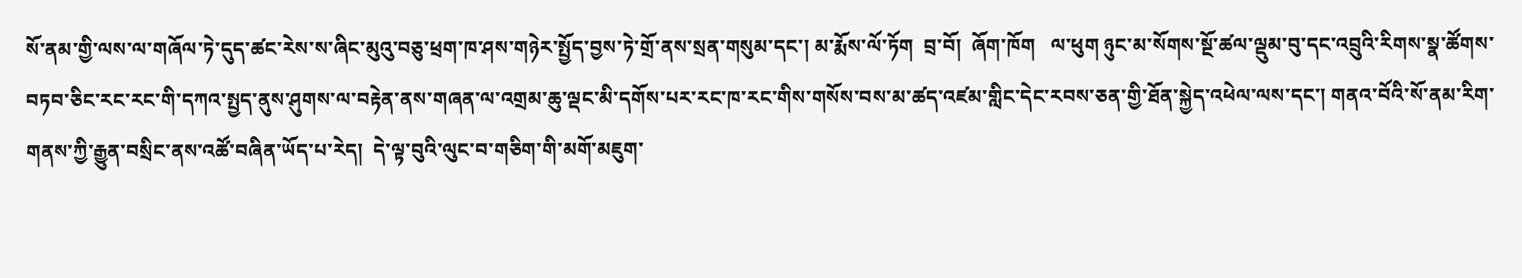སོ་ནམ་གྱི་ལས་ལ་གཞོལ་ཏེ་དུད་ཚང་རེས་ས་ཞིང་མུའུ་བཅུ་ཕྲག་ཁ་ཤས་གཉེར་སྤྱོད་བྱས་ཏེ་གྲོ་ནས་སྲན་གསུམ་དང་། མ་རྨོས་ལོ་ཏོག  བྲ་བོ།  ཞོག་ཁོག   ལ་ཕུག ཉུང་མ་སོགས་སྔོ་ཚལ་ལྡུམ་བུ་དང་འབྲུའི་རིགས་སྣ་ཚོགས་བཏབ་ཅིང་རང་རང་གི་དཀའ་སྤྱད་ནུས་ཤུགས་ལ་བརྟེན་ནས་གཞན་ལ་འགྲམ་ཆུ་ལྡང་མི་དགོས་པར་རང་ཁ་རང་གིས་གསོས་བས་མ་ཚད་འཛམ་གླིང་དེང་རབས་ཅན་གྱི་ཐོན་སྐྱེད་འཕེལ་ལས་དང་། གནའ་བོའི་སོ་ནམ་རིག་གནས་ཀྱི་རྒྱུན་བསྲིང་ནས་འཚོ་བཞིན་ཡོད་པ་རེད།  དེ་ལྟ་བུའི་ལུང་བ་གཅིག་གི་མགོ་མཇུག་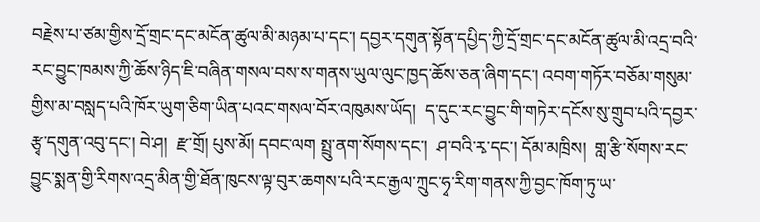བརྗེས་པ་ཙམ་གྱིས་དྲོ་གྲང་དང་མངོན་ཚུལ་མི་མཉམ་པ་དང་། དབྱར་དགུན་སྟོན་དཔྱིད་ཀྱི་དྲོ་གྲང་དང་མངོན་ཚུལ་མི་འདྲ་བའི་རང་བྱུང་ཁམས་ཀྱི་ཆོས་ཉིད་ཇི་བཞིན་གསལ་བས་ས་གནས་ཡུལ་ལུང་ཁྱད་ཆོས་ཅན་ཞིག་དང་། འབག་གཏོར་བཅོམ་གསུམ་གྱིས་མ་བསླད་པའི་ཁོར་ཡུག་ཅིག་ཡིན་པའང་གསལ་བོར་འཁུམས་ཡོད།  ད་དུང་རང་བྱུང་གི་གཏེར་དངོས་སུ་གྲུབ་པའི་དབྱར་རྩྭ་དགུན་འབུ་དང་། བེ་ཤ།  རྫ་གྲོ། པུས་མོ། དབང་ལག སྤྲུ་ནག་སོགས་དང་།  ཤ་བའི་རྭ་དང་། དོམ་མཁྲིས།  གླ་རྩི་སོགས་རང་བྱུང་སྨན་གྱི་རིགས་འདྲ་མིན་གྱི་ཐོན་ཁུངས་ལྟ་བུར་ཆགས་པའི་རང་རྒྱལ་ཀྲུང་ཧྭ་རིག་གནས་ཀྱི་བྱང་ཁོག་ཏུ་ཡ་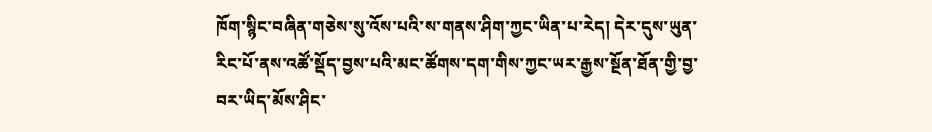ཁོག་སྙིང་བཞིན་གཅེས་སུ་འོས་པའི་ས་གནས་ཤིག་ཀྱང་ཡིན་པ་རེད། དེར་དུས་ཡུན་རིང་པོ་ནས་འཚོ་སྡོད་བྱས་པའི་མང་ཚོགས་དག་གིས་ཀྱང་ཡར་རྒྱས་སྔོན་ཐོན་གྱི་བྱ་བར་ཡིད་མོས་ཤིང་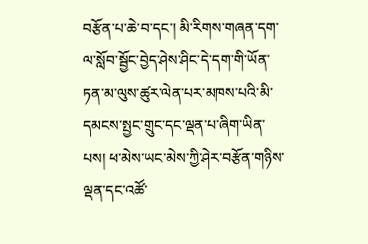བརྩོན་པ་ཆེ་བ་དང་། མི་རིགས་གཞན་དག་ལ་སློབ་སྦྱོང་བྱེད་ཤེས་ཤིང་དེ་དག་གི་ཡོན་ཏན་མ་ལུས་ཚུར་ལེན་པར་མཁས་པའི་མི་དམངས་སྤྱང་གྲུང་དང་ལྡན་པ་ཞིག་ཡིན་པས། ཕ་མེས་ཡང་མེས་ཀྱི་ཤེར་བརྩོན་གཉིས་ལྡན་དང་འཚོ་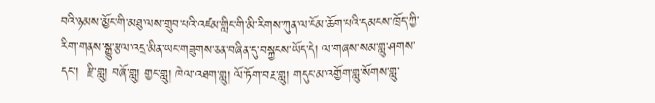བའི་ཉམས་མྱོང་གི་མཐུ་ལས་གྲུབ་པའི་འཛམ་གླིང་གི་མི་རིགས་ཀུན་ལ་ངོམ་ཆོག་པའི་དམངས་ཁྲོད་ཀྱི་རིག་གནས་སྒྱུ་རྩལ་འདྲ་མིན་ཡང་གཟུགས་ཅན་བཞིན་དུ་བསྐྱངས་ཡོད་དེ། ལ་གཞས་སམ་གླུ་ཤགས་དང་།  རྫི་གླུ། བཞོ་གླུ། གྱང་གླུ། ཁེལ་འཐག་གླུ། ལོ་ཏོག་བརྔ་གླུ། གདུང་མ་འགྱོག་གླུ་སོགས་གླུ་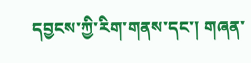དབྱངས་ཀྱི་རིག་གནས་དང་། གཞན་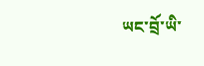ཡང་བྲོ་ཡི་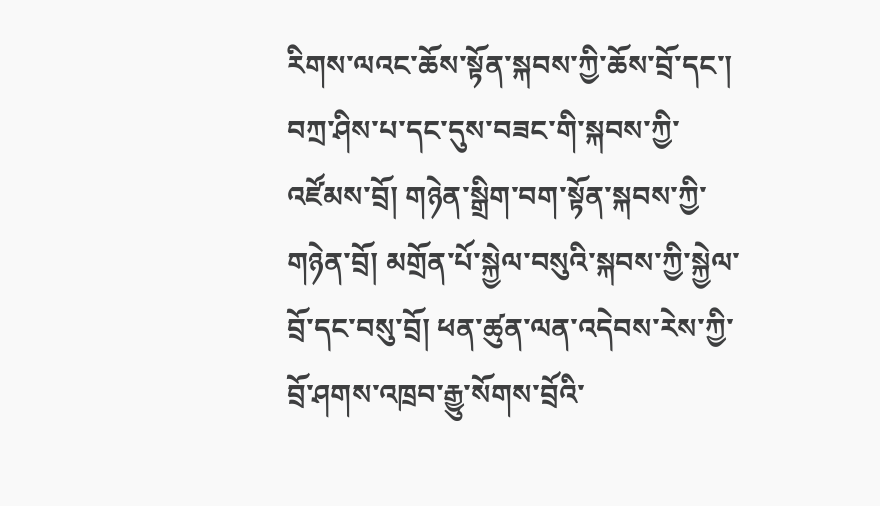རིགས་ལའང་ཆོས་སྟོན་སྐབས་ཀྱི་ཆོས་བྲོ་དང་། བཀྲ་ཤིས་པ་དང་དུས་བཟང་གི་སྐབས་ཀྱི་འཛོམས་བྲོ། གཉེན་སྒྲིག་བག་སྟོན་སྐབས་ཀྱི་གཉེན་བྲོ། མགྲོན་པོ་སྐྱེལ་བསུའི་སྐབས་ཀྱི་སྐྱེལ་བྲོ་དང་བསུ་བྲོ། ཕན་ཚུན་ལན་འདེབས་རེས་ཀྱི་བྲོ་ཤགས་འཁྲབ་རྒྱུ་སོགས་བྲོའི་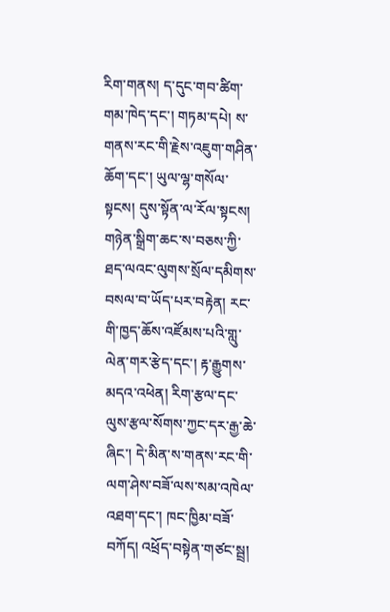རིག་གནས། ད་དུང་གབ་ཚིག་གམ་ཁེད་དང་། གཏམ་དཔེ། ས་གནས་རང་གི་རྗེས་འཇུག་གཤིན་ཆོག་དང་། ཡུལ་ལྷ་གསོལ་སྟངས། དུས་སྟོན་ལ་རོལ་སྟངས། གཉེན་སྒྲིག་ཆང་ས་བཅས་ཀྱི་ཐད་ལའང་ལུགས་སྲོལ་དམིགས་བསལ་བ་ཡོད་པར་བརྟེན། རང་གི་ཁྱད་ཆོས་འཛོམས་པའི་གླུ་ལེན་གར་རྩེད་དང་། རྟ་རྒྱུགས་མདའ་འཕེན། རིག་རྩལ་དང་ལུས་རྩལ་སོགས་ཀྱང་དར་རྒྱ་ཆེ་ཞིང་། དེ་མིན་ས་གནས་རང་གི་ལག་ཤེས་བཟོ་ལས་སམ་འཁེལ་འཐག་དང་། ཁང་ཁྱིམ་བཟོ་བཀོད། འཕྲོད་བསྟེན་གཙང་སྦྲ།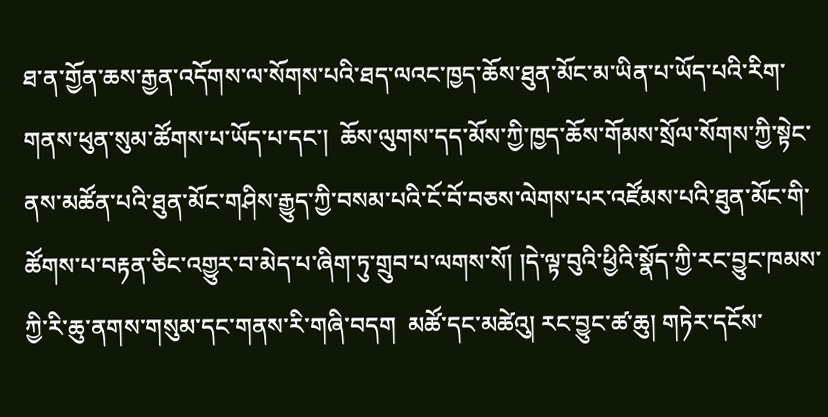ཐ་ན་གྱོན་ཆས་རྒྱན་འདོགས་ལ་སོགས་པའི་ཐད་ལའང་ཁྱད་ཆོས་ཐུན་མོང་མ་ཡིན་པ་ཡོད་པའི་རིག་གནས་ཕུན་སུམ་ཚོགས་པ་ཡོད་པ་དང་།  ཆོས་ལུགས་དད་མོས་ཀྱི་ཁྱད་ཆོས་གོམས་སྲོལ་སོགས་ཀྱི་སྟེང་ནས་མཚོན་པའི་ཐུན་མོང་གཤིས་རྒྱུད་ཀྱི་བསམ་པའི་ངོ་བོ་བཅས་ལེགས་པར་འཛོམས་པའི་ཐུན་མོང་གི་ཚོགས་པ་བརྟན་ཅིང་འགྱུར་བ་མེད་པ་ཞིག་ཏུ་གྲུབ་པ་ལགས་སོ། །དེ་ལྟ་བུའི་ཕྱིའི་སྣོད་ཀྱི་རང་བྱུང་ཁམས་ཀྱི་རི་ཆུ་ནགས་གསུམ་དང་གནས་རི་གཞི་བདག  མཚོ་དང་མཚེའུ། རང་བྱུང་ཚ་ཆུ། གཏེར་དངོས་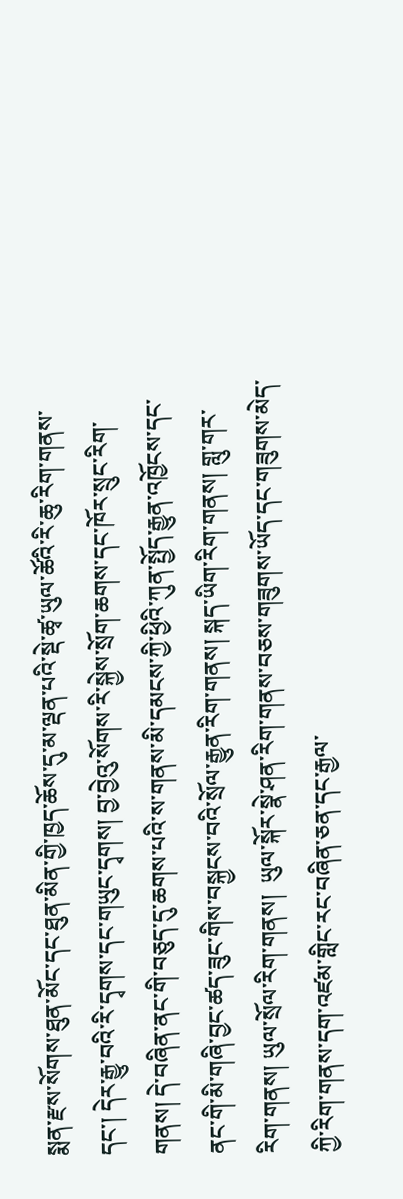སྨན་རྫས་སོགས་ཐུན་མོང་དང་ཐུན་མིན་གྱི་ཁྱད་ཆོས་དུ་མ་ལྡན་པའི་སྡེ་ཚྭ་ཡུལ་ཚོའི་རི་ཆུ་རིག་གནས་དང་། དེར་རྒྱུ་བའི་རི་དྭགས་དང་གཡུང་དྭགས། བྱ་བྱེའུ་སོགས་རི་སྐྱེས་སྲོག་ཆགས་དང་ཁོར་སྲུང་རིག་གནས། དེ་བཞིན་ནང་གི་བཅུད་དུ་ཆགས་པའི་ས་གནས་མི་དམངས་ཀྱི་ཕྱིའི་ཀུན་སྤྱོད་རྒྱུན་འཁྱོངས་དང་ནང་གི་མི་གཞི་བྱང་ཚད་ཟུང་གིས་བསྐྱངས་བའི་སྲོལ་རྒྱུན་རིག་གནས། སྐད་ཡིག་རིག་གནས། གླུ་གར་རིག་གནས། ཡུལ་སྲོལ་རིག་གནས།  ཡུལ་སྐོར་སྣེ་ཤན་རིག་གནས་བཅས་གཟུགས་ཡོད་དང་གཟུགས་མེད་ཀྱི་རིག་གནས་དག་འཛམ་གླིང་རང་བཞིན་ཅན་དང་རྒྱལ་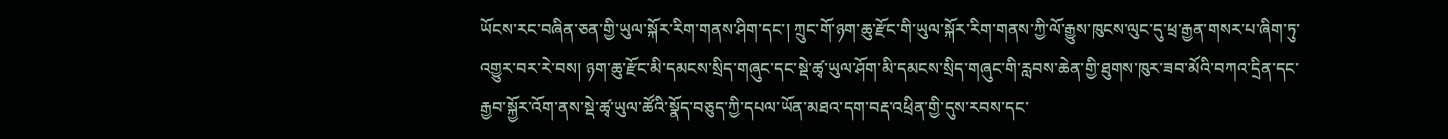ཡོངས་རང་བཞིན་ཅན་གྱི་ཡུལ་སྐོར་རིག་གནས་ཤིག་དང་། ཀྲུང་གོ་ཉག་ཆུ་རྫོང་གི་ཡུལ་སྐོར་རིག་གནས་ཀྱི་ལོ་རྒྱུས་ཁུངས་ལུང་དུ་ཕྲ་རྒྱན་གསར་པ་ཞིག་ཏུ་འགྱུར་བར་རེ་བས། ཉག་ཆུ་རྫོང་མི་དམངས་སྲིད་གཞུང་དང་སྡེ་ཚྭ་ཡུལ་ཤོག་མི་དམངས་སྲིད་གཞུང་གི་རླབས་ཆེན་གྱི་ཐུགས་ཁུར་ཟབ་མོའི་བཀའ་དྲིན་དང་རྒྱབ་སྐྱོར་འོག་ནས་སྡེ་ཚྭ་ཡུལ་ཚོའི་སྣོད་བཅུད་ཀྱི་དཔལ་ཡོན་མཐའ་དག་བརྡ་འཕྲིན་གྱི་དུས་རབས་དང་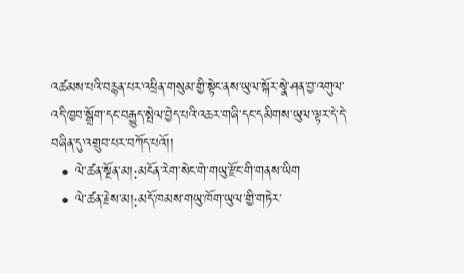འཚམས་པའི་བརྙན་པར་འཕྲིན་གསུམ་གྱི་སྟེང་ནས་ཡུལ་སྐོར་སྣེ་ཤན་བྱ་འགུལ་འདི་ཁྱབ་སྒྲོག་དང་བརྒྱུད་སྤེལ་བྱེད་པའི་འཆར་གཞི་དང་དམིགས་ཡུལ་ལྟར་དེ་དེ་བཞིན་དུ་འགྲུབ་པར་བཀོད་པའོ།།
  • ལེ་ཚན་སྔོན་མ།:མངོན་རེག་སེང་གེ་གཡུ་རྫོང་གི་གནས་ཡིག
  • ལེ་ཚན་རྗེས་མ།:མདོ་ཁམས་གཡུ་ཁོག་ཡུལ་གྱི་གཏེར་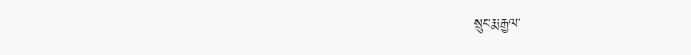སྲུང་རྨ་རྒྱལ་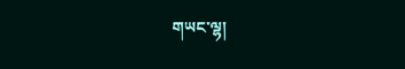གཡང་ལྷ།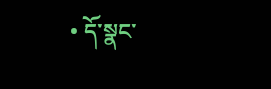• དོ་སྣང་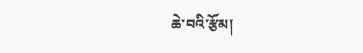ཆེ་བའི་རྩོམ།